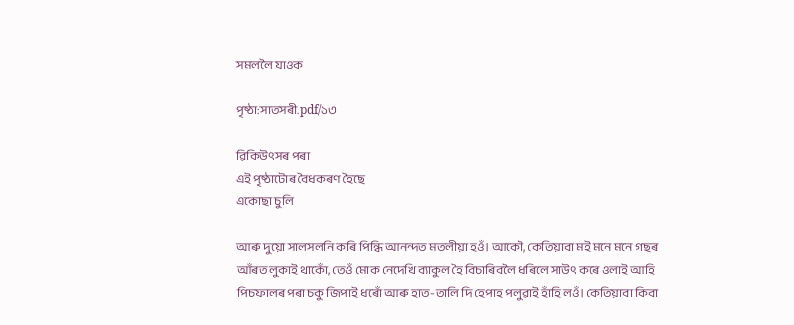সমললৈ যাওক

পৃষ্ঠা:সাতসৰী.pdf/১৩

ৱিকিউৎসৰ পৰা
এই পৃষ্ঠাটোৰ বৈধকৰণ হৈছে
একোছা চুলি

আৰু দুয়ো সালসলনি কৰি পিন্ধি আনন্দত মতলীয়া হওঁ। আকৌ, কেতিয়াবা মই মনে মনে গছৰ আঁৰত লুকাই থাকোঁ, তেওঁ মোক নেদেখি ব্যাকুল হৈ বিচাৰিবলৈ ধৰিলে সাউৎ কৰে ওলাই আহি পিচফালৰ পৰা চকু জিপাই ধৰোঁ আৰু হাত-তালি দি হেপাহ পলুৱাই হাঁহি লওঁ। কেতিয়াবা কিবা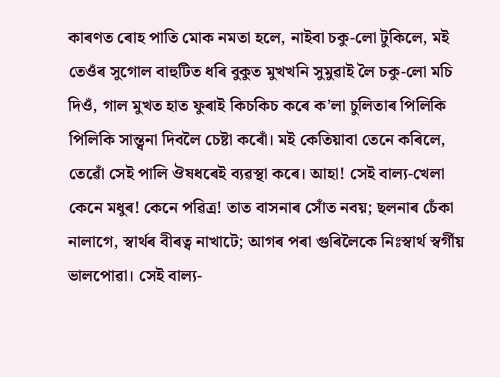কাৰণত ৰোহ পাতি মোক নমতা হলে, নাইবা চকু-লো টুকিলে, মই তেওঁৰ সুগোল বাহুটিত ধৰি বুকুত মুখখনি সুমুৱাই লৈ চকু-লো মচি দিওঁ, গাল মুখত হাত ফুৰাই কিচকিচ কৰে ক’লা চুলিতাৰ পিলিকি পিলিকি সান্ত্বনা দিবলৈ চেষ্টা কৰোঁ। মই কেতিয়াবা তেনে কৰিলে, তেৱোঁ সেই পালি ঔষধৰেই ব্যৱস্থা কৰে। আহা! সেই বাল্য-খেলা কেনে মধুৰ! কেনে পৱিত্ৰ! তাত বাসনাৰ সোঁত নবয়; ছলনাৰ চেঁকা নালাগে, স্বাৰ্থৰ বীৰত্ব নাখাটে; আগৰ পৰা গুৰিলৈকে নিঃস্বাৰ্থ স্বৰ্গীয় ভালপোৱা। সেই বাল্য-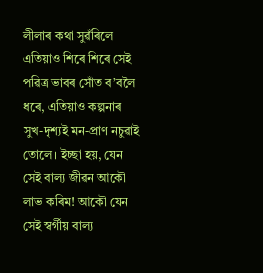লীলাৰ কথা সুৱঁৰিলে এতিয়াও শিৰে শিৰে সেই পৱিত্ৰ ভাবৰ সোঁত ব’বলৈ ধৰে, এতিয়াও কল্পনাৰ সুখ-দৃশ্যই মন-প্ৰাণ নচুৱাই তোলে। ইচ্ছা হয়, যেন সেই বাল্য জীৱন আকৌ লাভ কৰিম! আকৌ যেন সেই স্বৰ্গীয় বাল্য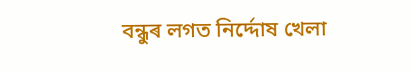বন্ধুৰ লগত নিৰ্দ্দোষ খেলা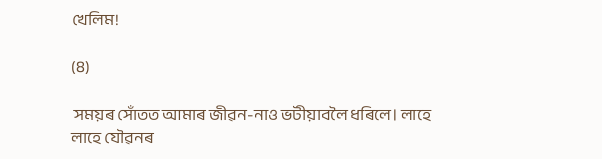খেলিম!

(8)

 সময়ৰ সোঁতত আমাৰ জীৱন-নাও ভটীয়াবলৈ ধৰিলে। লাহে লাহে যৌৱনৰ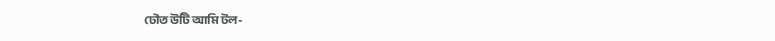ঢৌত উটি আমি টল-